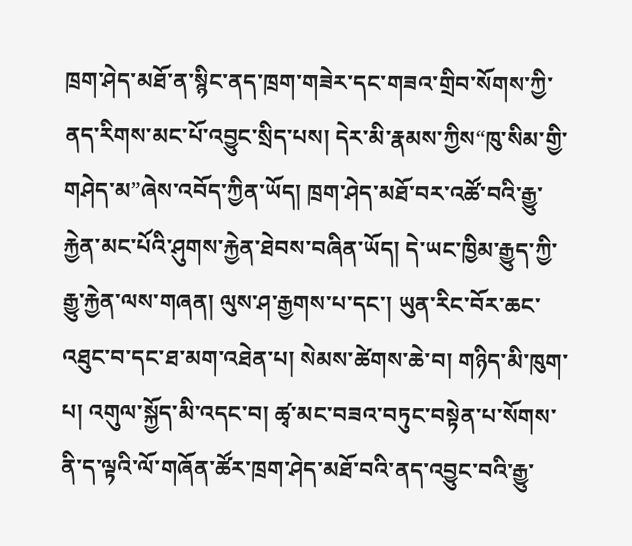ཁྲག་ཤེད་མཐོ་ན་སྙིང་ནད་ཁྲག་གཟེར་དང་གཟའ་གྲིབ་སོགས་ཀྱི་ནད་རིགས་མང་པོ་འབྱུང་སྲིད་པས། དེར་མི་རྣམས་ཀྱིས“ཁུ་སིམ་གྱི་གཤེད་མ”ཞེས་འབོད་ཀྱིན་ཡོད། ཁྲག་ཤེད་མཐོ་བར་འཚོ་བའི་རྒྱུ་རྐྱེན་མང་པོའི་ཤུགས་རྐྱེན་ཐེབས་བཞིན་ཡོད། དེ་ཡང་ཁྱིམ་རྒྱུད་ཀྱི་རྒྱུ་རྐྱེན་ལས་གཞན། ལུས་ཤ་རྒྱགས་པ་དང་། ཡུན་རིང་བོར་ཆང་འཐུང་བ་དང་ཐ་མག་འཐེན་པ། སེམས་ཚེགས་ཆེ་བ། གཉིད་མི་ཁུག་པ། འགུལ་སྐྱོད་མི་འདང་བ། ཚྭ་མང་བཟའ་བཏུང་བསྟེན་པ་སོགས་ནི་ད་ལྟའི་ལོ་གཞོན་ཚོར་ཁྲག་ཤེད་མཐོ་བའི་ནད་འབྱུང་བའི་རྒྱུ་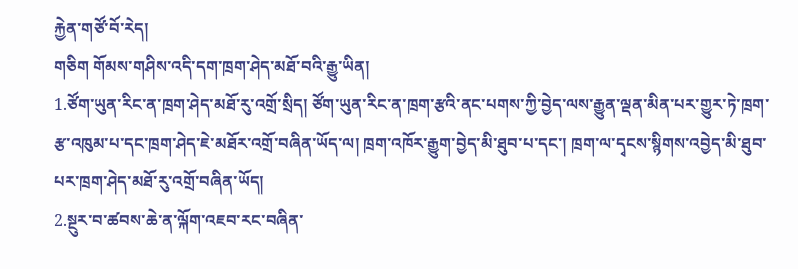རྐྱེན་གཙོ་བོ་རེད།
གཅིག གོམས་གཤིས་འདི་དག་ཁྲག་ཤེད་མཐོ་བའི་རྒྱུ་ཡིན།
1.ཙོག་ཡུན་རིང་ན་ཁྲག་ཤེད་མཐོ་རུ་འགྲོ་སྲིད། ཙོག་ཡུན་རིང་ན་ཁྲག་རྩའི་ནང་པགས་ཀྱི་བྱེད་ལས་རྒྱུན་ལྡན་མིན་པར་གྱུར་ཏེ་ཁྲག་རྩ་འཁུམ་པ་དང་ཁྲག་ཤེད་ཇེ་མཐོར་འགྲོ་བཞིན་ཡོད་ལ། ཁྲག་འཁོར་རྒྱུག་བྱེད་མི་ཐུབ་པ་དང་། ཁྲག་ལ་དྭངས་སྙིགས་འབྱེད་མི་ཐུབ་པར་ཁྲག་ཤེད་མཐོ་རུ་འགྲོ་བཞིན་ཡོད།
2.སྔུར་བ་ཚབས་ཆེ་ན་ལྐོག་འཇབ་རང་བཞིན་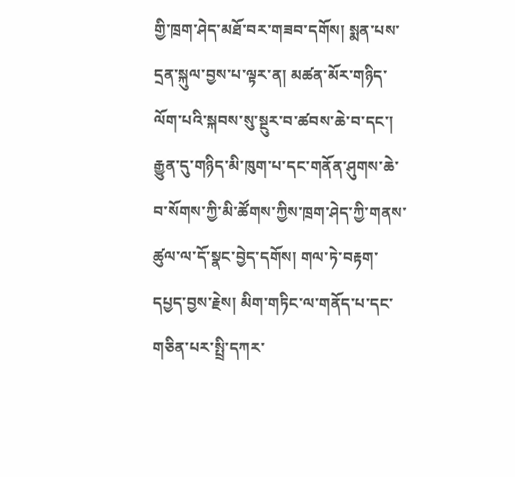གྱི་ཁྲག་ཤེད་མཐོ་བར་གཟབ་དགོས། སྨན་པས་དྲན་སྐུལ་བྱས་པ་ལྟར་ན། མཚན་མོར་གཉིད་ལོག་པའི་སྐབས་སུ་སྔུར་བ་ཚབས་ཆེ་བ་དང་། རྒྱུན་དུ་གཉིད་མི་ཁུག་པ་དང་གནོན་ཤུགས་ཆེ་བ་སོགས་ཀྱི་མི་ཚོགས་ཀྱིས་ཁྲག་ཤེད་ཀྱི་གནས་ཚུལ་ལ་དོ་སྣང་བྱེད་དགོས། གལ་ཏེ་བརྟག་དཔྱད་བྱས་རྗེས། མིག་གཏིང་ལ་གནོད་པ་དང་གཅིན་པར་སྤྲི་དཀར་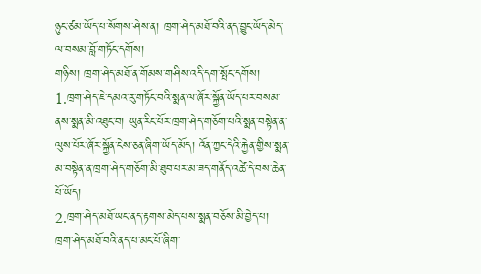ཉུང་ཙམ་ཡོད་པ་སོགས་ཤེས་ན། ཁྲག་ཤེད་མཐོ་བའི་ནད་བྱུང་ཡོད་མེད་ལ་བསམ་བློ་གཏོང་དགོས།
གཉིས། ཁྲག་ཤེད་མཐོ་ན་གོམས་གཤིས་འདི་དག་སྤོང་དགོས།
1.ཁྲག་ཤེད་ཇེ་དམའ་རུ་གཏོང་བའི་སྨན་ལ་ཞོར་སྐྱོན་ཡོད་པར་བསམ་ནས་སྨན་མི་འཐུང་བ། ཡུན་རིང་པོར་ཁྲག་ཤེད་གཅོག་པའི་སྨན་བསྟེན་ན་ལུས་པོར་ཞོར་སྐྱོན་ངེས་ཅན་ཞིག་ཡོད་མོད། འོན་ཀྱང་དེའི་རྐྱེན་གྱིས་སྨན་མ་བསྟེན་ན་ཁྲག་ཤེད་གཅོག་མི་ཐུབ་པར་མ་ཟད་གནོད་འཚེ་དེ་བས་ཆེན་པོ་ཡོད།
2.ཁྲག་ཤེད་མཐོ་ཡང་ནད་རྟགས་མེད་པས་སྨན་བཅོས་མི་བྱེད་པ། ཁྲག་ཤེད་མཐོ་བའི་ནད་པ་མང་པོ་ཞིག་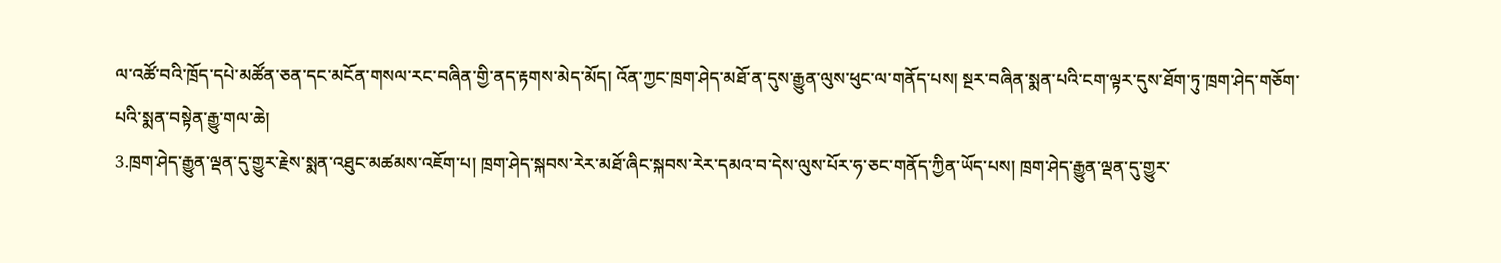ལ་འཚོ་བའི་ཁྲོད་དཔེ་མཚོན་ཅན་དང་མངོན་གསལ་རང་བཞིན་གྱི་ནད་རྟགས་མེད་མོད། འོན་ཀྱང་ཁྲག་ཤེད་མཐོ་ན་དུས་རྒྱུན་ལུས་ཕུང་ལ་གནོད་པས། སྔར་བཞིན་སྨན་པའི་ངག་ལྟར་དུས་ཐོག་ཏུ་ཁྲག་ཤེད་གཅོག་པའི་སྨན་བསྟེན་རྒྱུ་གལ་ཆེ།
3.ཁྲག་ཤེད་རྒྱུན་ལྡན་དུ་གྱུར་རྗེས་སྨན་འཐུང་མཚམས་འཇོག་པ། ཁྲག་ཤེད་སྐབས་རེར་མཐོ་ཞིང་སྐབས་རེར་དམའ་བ་དེས་ལུས་པོར་ཧ་ཅང་གནོད་ཀྱིན་ཡོད་པས། ཁྲག་ཤེད་རྒྱུན་ལྡན་དུ་གྱུར་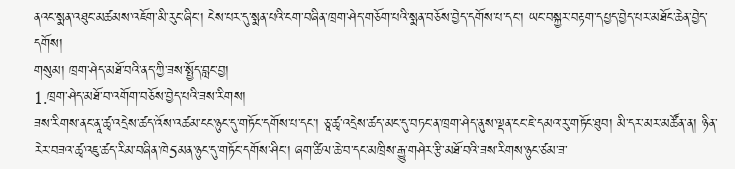ནའང་སྨན་འཐུང་མཚམས་འཇོག་མི་རུང་ཞིང་། ངེས་པར་དུ་སྨན་པའི་ངག་བཞིན་ཁྲག་ཤེད་གཅོག་པའི་སྨན་བཅོས་བྱེད་དགོས་པ་དང་། ཡང་བསྐྱར་བརྟག་དཔྱད་བྱེད་པར་མཐོང་ཆེན་བྱེད་དགོས།
གསུམ། ཁྲག་ཤེད་མཐོ་བའི་ནད་ཀྱི་ཟས་སྤྱོད་བླང་བྱ།
1.ཁྲག་ཤེད་མཐོ་བ་འགོག་བཅོས་བྱེད་པའི་ཟས་རིགས།
ཟས་རིགས་ནང་ནཱ་ཚྭ་འདྲེས་ཚད་འོས་འཚམ་ངང་ཉུང་དུ་གཏོང་དགོས་པ་དང་། ཅཱ་ཚྭ་འདྲེས་ཚད་མང་དུ་བཏང་ན་ཁྲག་ཤེད་ནུས་ལྡན་ངང་ཇེ་དམའ་རུ་གཏོང་ཐུབ། མི་དར་མར་མཚོན་ན། ཉིན་རེར་བཟའ་ཚྭ་འཇུ་ཚད་རིམ་བཞིན་ཁེ5མན་ཉུང་དུ་གཏོང་དགོས་ཤིང་། ཞག་ཚིལ་ཆེ་བ་དང་མཁྲིས་རྒྱུ་གཤེར་རྩི་མཐོ་བའི་ཟས་རིགས་ཉུང་ཙམ་ཟ་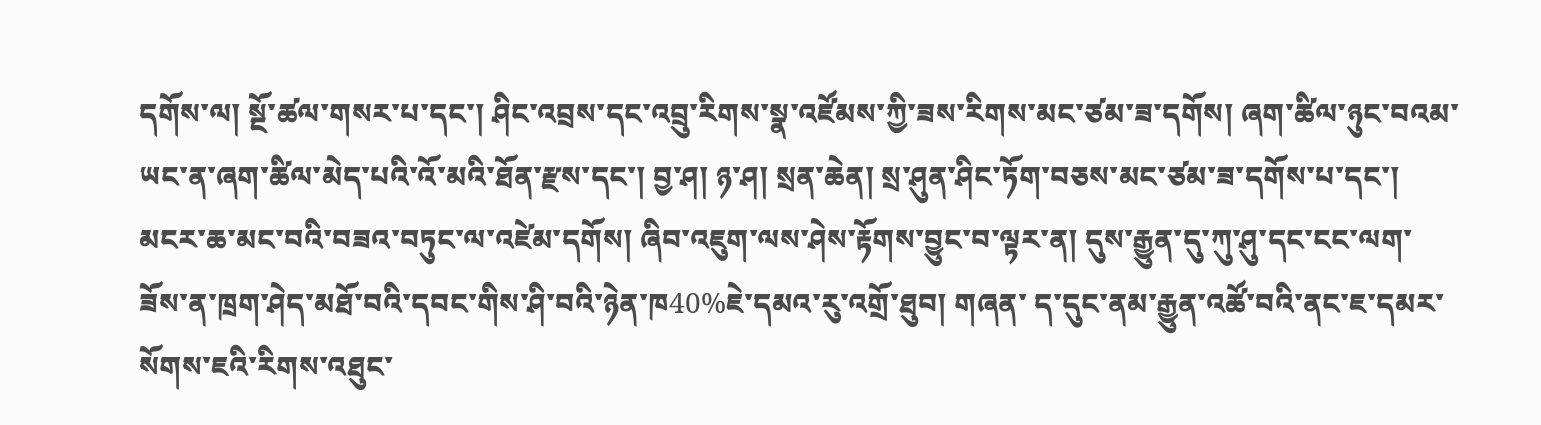དགོས་ལ། སྔོ་ཚལ་གསར་པ་དང་། ཤིང་འབྲས་དང་འབྲུ་རིགས་སྣ་འཛོམས་ཀྱི་ཟས་རིགས་མང་ཙམ་ཟ་དགོས། ཞག་ཚིལ་ཉུང་བའམ་ཡང་ན་ཞག་ཚིལ་མེད་པའི་འོ་མའི་ཐོན་རྫས་དང་། བྱ་ཤ། ཉ་ཤ། སྲན་ཆེན། སྲ་ཤུན་ཤིང་ཏོག་བཅས་མང་ཙམ་ཟ་དགོས་པ་དང་། མངར་ཆ་མང་བའི་བཟའ་བཏུང་ལ་འཛེམ་དགོས། ཞིབ་འཇུག་ལས་ཤེས་རྟོགས་བྱུང་བ་ལྟར་ན། དུས་རྒྱུན་དུ་ཀུ་ཤུ་དང་ངང་ལག་ཟོས་ན་ཁྲག་ཤེད་མཐོ་བའི་དབང་གིས་ཤི་བའི་ཉེན་ཁ40%ཇེ་དམའ་རུ་འགྲོ་ཐུབ། གཞན་ ད་དུང་ནམ་རྒྱུན་འཚོ་བའི་ནང་ཇ་དམར་སོགས་ཇའི་རིགས་འཐུང་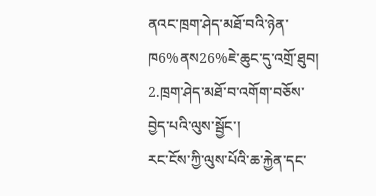ནའང་ཁྲག་ཤེད་མཐོ་བའི་ཉེན་ཁ6%ནས26%ཇེ་ཆུང་དུ་འགྲོ་ཐུབ།
2.ཁྲག་ཤེད་མཐོ་བ་འགོག་བཅོས་བྱེད་པའི་ལུས་སྦྱོང་།
རང་ངོས་ཀྱི་ལུས་པོའི་ཆ་རྐྱེན་དང་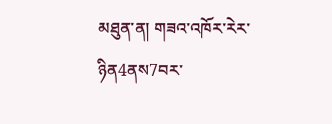མཐུན་ན། གཟའ་འཁོར་རེར་ཉིན4ནས7བར་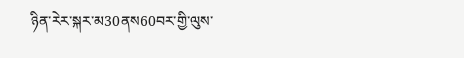ཉིན་རེར་སྐར་མ30ནས60བར་གྱི་ལུས་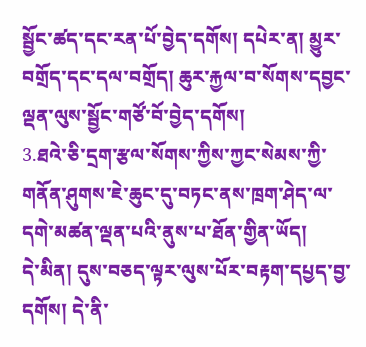སྦྱོང་ཚད་དང་རན་པོ་བྱེད་དགོས། དཔེར་ན། མྱུར་བགྲོད་དང་དལ་བགྲོད། ཆུར་རྐྱལ་བ་སོགས་དབྱང་ལྡན་ལུས་སྦྱོང་གཙོ་བོ་བྱེད་དགོས།
3.ཐའེ་ཅི་དྲག་རྩལ་སོགས་ཀྱིས་ཀྱང་སེམས་ཀྱི་གནོན་ཤུགས་ཇེ་ཆུང་དུ་བཏང་ནས་ཁྲག་ཤེད་ལ་དགེ་མཚན་ལྡན་པའི་ནུས་པ་ཐོན་གྱིན་ཡོད།
དེ་མིན། དུས་བཅད་ལྟར་ལུས་པོར་བརྟག་དཔྱད་བྱ་དགོས། དེ་ནི་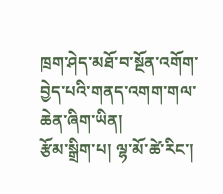ཁྲག་ཤེད་མཐོ་བ་སྔོན་འགོག་བྱེད་པའི་གནད་འགག་གལ་ཆེན་ཞིག་ཡིན།
རྩོམ་སྒྲིག་པ། ལྷ་མོ་ཚེ་རིང་།